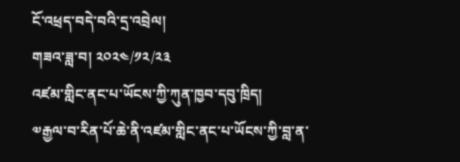ངོ་འཕྲད་བདེ་བའི་དྲ་འབྲེལ།
གཟའ་ཟླ་བ། ༢༠༢༤/༡༢/༢༣
འཛམ་གླིང་ནང་པ་ཡོངས་ཀྱི་ཀུན་ཁྱབ་དབུ་ཁྲིད།
༧རྒྱལ་བ་རིན་པོ་ཆེ་ནི་འཛམ་གླིང་ནང་པ་ཡོངས་ཀྱི་བླ་ན་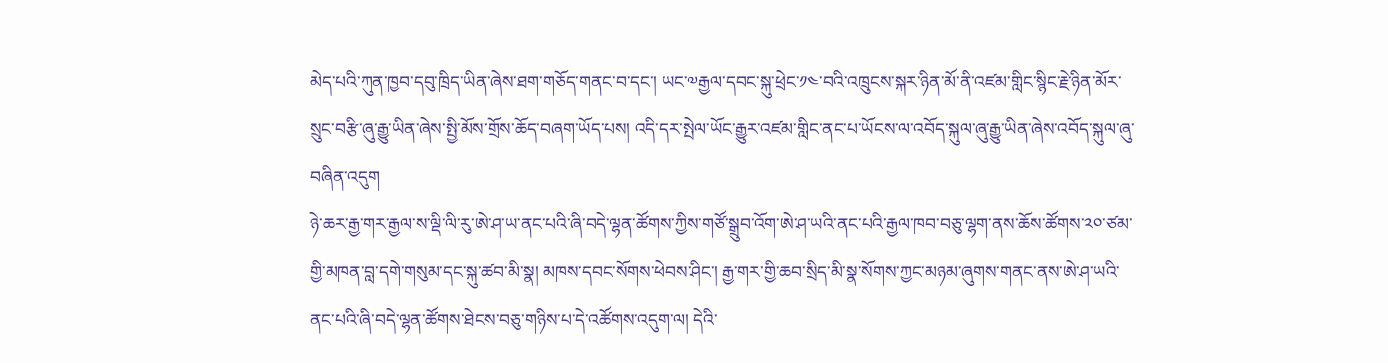མེད་པའི་ཀུན་ཁྱབ་དབུ་ཁྲིད་ཡིན་ཞེས་ཐག་གཅོད་གནང་བ་དང་། ཡང་༧རྒྱལ་དབང་སྐུ་ཕྲེང་༡༤་བའི་འཁྲུངས་སྐར་ཉིན་མོ་ནི་འཛམ་གླིང་སྙིང་རྗེ་ཉིན་མོར་སྲུང་བརྩི་ཞུ་རྒྱུ་ཡིན་ཞེས་སྤྱི་མོས་གྲོས་ཆོད་བཞག་ཡོད་པས། འདི་དར་སྤེལ་ཡོང་རྒྱུར་འཛམ་གླིང་ནང་པ་ཡོངས་ལ་འབོད་སྐུལ་ཞུ་རྒྱུ་ཡིན་ཞེས་འབོད་སྐུལ་ཞུ་བཞིན་འདུག
ཉེ་ཆར་རྒྱ་གར་རྒྱལ་ས་ལྡི་ལི་རུ་ཨེ་ཤ་ཡ་ནང་པའི་ཞི་བདེ་ལྷན་ཚོགས་ཀྱིས་གཙོ་སྒྲུབ་འོག་ཨེ་ཤ་ཡའི་ནང་པའི་རྒྱལ་ཁབ་བཅུ་ལྷག་ནས་ཆོས་ཚོགས་༢༠་ཙམ་གྱི་མཁན་བླ་དགེ་གསུམ་དང་སྐུ་ཚབ་མི་སྣ། མཁས་དབང་སོགས་ཕེབས་ཤིང་། རྒྱ་གར་གྱི་ཆབ་སྲིད་མི་སྣ་སོགས་ཀྱང་མཉམ་ཞུགས་གནང་ནས་ཨེ་ཤ་ཡའི་ནང་པའི་ཞི་བདེ་ལྷན་ཚོགས་ཐེངས་བཅུ་གཉིས་པ་དེ་འཚོགས་འདུག་ལ། དེའི་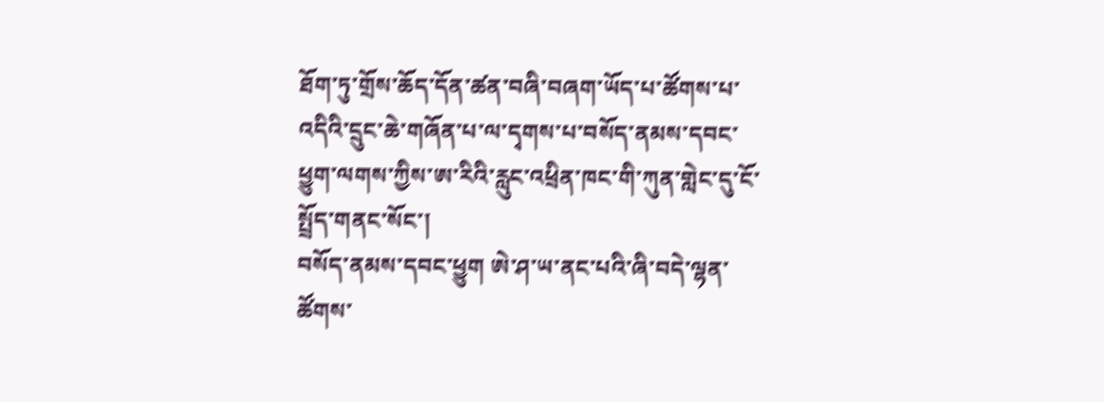ཐོག་ཏུ་གྲོས་ཆོད་དོན་ཚན་བཞི་བཞག་ཡོད་པ་ཚོགས་པ་འདིའི་དྲུང་ཆེ་གཞོན་པ་ལ་དྭགས་པ་བསོད་ནམས་དབང་ཕྱུག་ལགས་ཀྱིས་ཨ་རིའི་རླུང་འཕྲིན་ཁང་གི་ཀུན་གླེང་དུ་ངོ་སྤྲོད་གནང་སོང་།
བསོད་ནམས་དབང་ཕྱུག ཨེ་ཤ་ཡ་ནང་པའི་ཞི་བདེ་ལྷན་ཚོགས་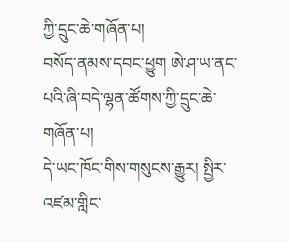ཀྱི་དྲུང་ཆེ་གཞོན་པ།
བསོད་ནམས་དབང་ཕྱུག ཨེ་ཤ་ཡ་ནང་པའི་ཞི་བདེ་ལྷན་ཚོགས་ཀྱི་དྲུང་ཆེ་གཞོན་པ།
དེ་ཡང་ཁོང་གིས་གསུངས་རྒྱུར། སྤྱིར་འཛམ་གླིང་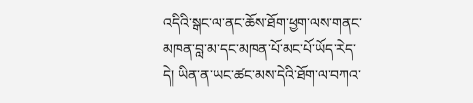འདིའི་སྒང་ལ་ནང་ཆོས་ཐོག་ཕྱག་ལས་གནང་མཁན་བླ་མ་དང་མཁན་པོ་མང་པོ་ཡོད་རེད་དེ། ཡིན་ན་ཡང་ཚང་མས་དེའི་ཐོག་ལ་བཀའ་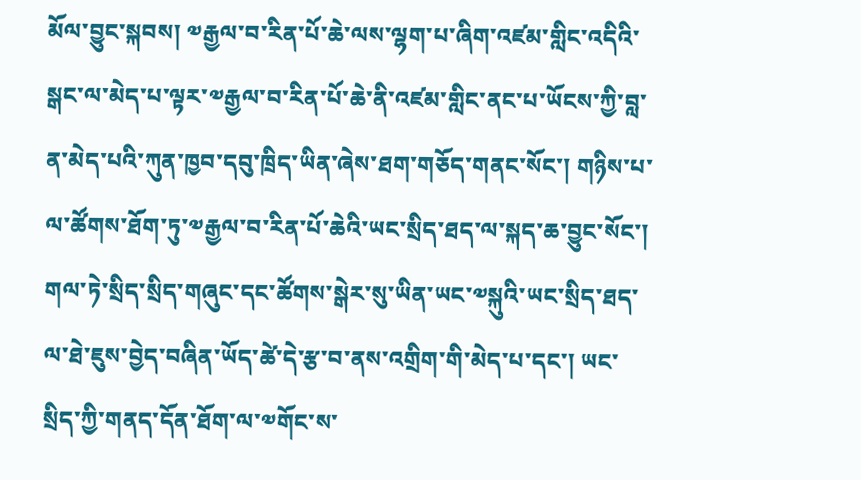མོལ་བྱུང་སྐབས། ༧རྒྱལ་བ་རིན་པོ་ཆེ་ལས་ལྷག་པ་ཞིག་འཛམ་གླིང་འདིའི་སྒང་ལ་མེད་པ་ལྟར་༧རྒྱལ་བ་རིན་པོ་ཆེ་ནི་འཛམ་གླིང་ནང་པ་ཡོངས་ཀྱི་བླ་ན་མེད་པའི་ཀུན་ཁྱབ་དབུ་ཁྲིད་ཡིན་ཞེས་ཐག་གཅོད་གནང་སོང་། གཉིས་པ་ལ་ཚོགས་ཐོག་ཏུ་༧རྒྱལ་བ་རིན་པོ་ཆེའི་ཡང་སྲིད་ཐད་ལ་སྐད་ཆ་བྱུང་སོང་། གལ་ཏེ་སྲིད་སྲིད་གཞུང་དང་ཚོགས་སྒེར་སུ་ཡིན་ཡང་༧སྐུའི་ཡང་སྲིད་ཐད་ལ་ཐེ་ཇུས་བྱེད་བཞིན་ཡོད་ཚེ་དེ་རྩ་བ་ནས་འགྲིག་གི་མེད་པ་དང་། ཡང་སྲིད་ཀྱི་གནད་དོན་ཐོག་ལ་༧གོང་ས་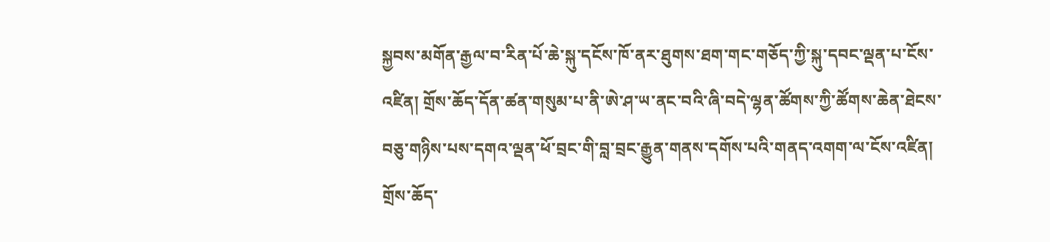སྐྱབས་མགོན་རྒྱལ་བ་རིན་པོ་ཆེ་སྐུ་དངོས་ཁོ་ནར་ཐུགས་ཐག་གང་གཅོད་ཀྱི་སྐུ་དབང་ལྡན་པ་ངོས་འཛིན། གྲོས་ཆོད་དོན་ཚན་གསུམ་པ་ནི་ཨེ་ཤ་ཡ་ནང་བའི་ཞི་བདེ་ལྷན་ཚོགས་ཀྱི་ཚོགས་ཆེན་ཐེངས་བཅུ་གཉིས་པས་དགའ་ལྡན་ཕོ་བྲང་གི་བླ་བྲང་རྒྱུན་གནས་དགོས་པའི་གནད་འགག་ལ་ངོས་འཛིན། གྲོས་ཆོད་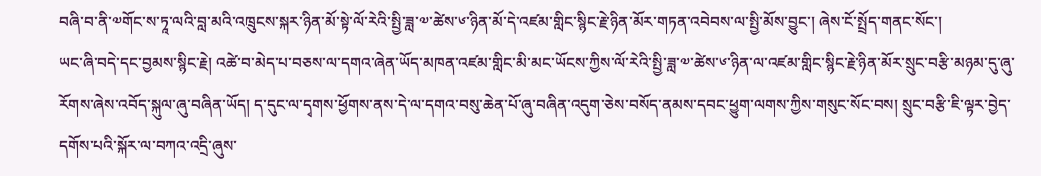བཞི་བ་ནི་༧གོང་ས་ཏཱ་ལའི་བླ་མའི་འཁྲུངས་སྐར་ཉིན་མོ་སྟེ་ལོ་རེའི་སྤྱི་ཟླ་༧་ཚེས་༦་ཉིན་མོ་དེ་འཛམ་གླིང་སྙིང་རྗེ་ཉིན་མོར་གཏན་འབེབས་ལ་སྤྱི་མོས་བྱུང་། ཞེས་ངོ་སྤྲོད་གནང་སོང་།
ཡང་ཞི་བདེ་དང་བྱམས་སྙིང་རྗེ། འཚེ་བ་མེད་པ་བཅས་ལ་དགའ་ཞེན་ཡོད་མཁན་འཛམ་གླིང་མི་མང་ཡོངས་ཀྱིས་ལོ་རེའི་སྤྱི་ཟླ་༧་ཚེས་༦་ཉིན་ལ་འཛམ་གླིང་སྙིང་རྗེ་ཉིན་མོར་སྲུང་བརྩི་མཉམ་དུ་ཞུ་རོགས་ཞེས་འབོད་སྐུལ་ཞུ་བཞིན་ཡོད། ད་དུང་ལ་དྭགས་ཕྱོགས་ནས་དེ་ལ་དགའ་བསུ་ཆེན་པོ་ཞུ་བཞིན་འདུག་ཅེས་བསོད་ནམས་དབང་ཕྱུག་ལགས་ཀྱིས་གསུང་སོང་བས། སྲུང་བརྩི་ཇི་ལྟར་བྱེད་དགོས་པའི་སྐོར་ལ་བཀའ་འདྲི་ཞུས་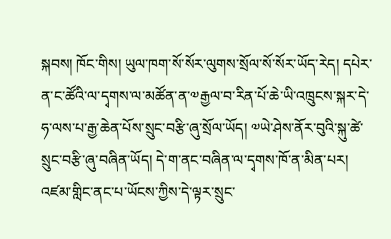སྐབས། ཁོང་གིས། ཡུལ་ཁག་སོ་སོར་ལུགས་སྲོལ་སོ་སོར་ཡོད་རེད། དཔེར་ན་ང་ཚོའི་ལ་དྭགས་ལ་མཚོན་ན་༧རྒྱལ་བ་རིན་པོ་ཆེ་ཡི་འཁྲུངས་སྐར་དེ་ཧ་ལས་པ་རྒྱ་ཆེན་པོས་སྲུང་བརྩི་ཞུ་སྲོལ་ཡོད། ༧ཡེ་ཤེས་ནོར་བུའི་སྐུ་ཚེ་སྲུང་བརྩི་ཞུ་བཞིན་ཡོད། དེ་ག་ནང་བཞིན་ལ་དྭགས་ཁོ་ན་མིན་པར། འཛམ་གླིང་ནང་པ་ཡོངས་ཀྱིས་དེ་ལྟར་སྲུང་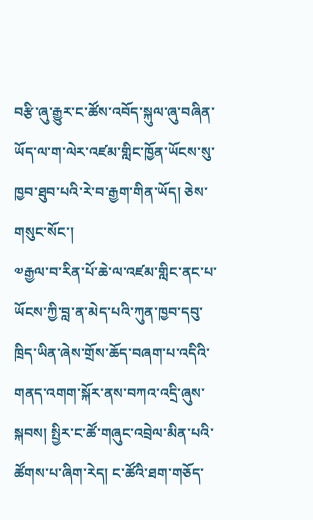བརྩི་ཞུ་རྒྱུར་ང་ཚོས་འབོད་སྐུལ་ཞུ་བཞིན་ཡོད་ལ་ག་ལེར་འཛམ་གླིང་ཁྱོན་ཡོངས་སུ་ཁྱབ་ཐུབ་པའི་རེ་བ་རྒྱག་གིན་ཡོད། ཅེས་གསུང་སོང་།
༧རྒྱལ་བ་རིན་པོ་ཆེ་ལ་འཛམ་གླིང་ནང་པ་ཡོངས་ཀྱི་བླ་ན་མེད་པའི་ཀུན་ཁྱབ་དབུ་ཁྲིད་ཡིན་ཞེས་གྲོས་ཆོད་བཞག་པ་འདིའི་གནད་འགག་སྐོར་ནས་བཀའ་འདྲི་ཞུས་སྐབས། སྤྱིར་ང་ཚོ་གཞུང་འབྲེལ་མིན་པའི་ཚོགས་པ་ཞིག་རེད། ང་ཚོའི་ཐག་གཅོད་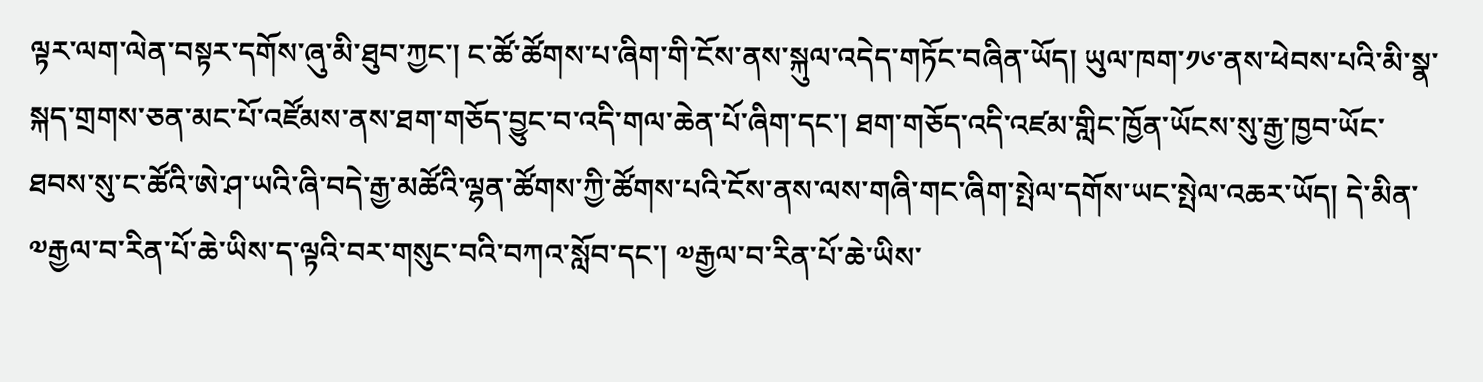ལྟར་ལག་ལེན་བསྟར་དགོས་ཞུ་མི་ཐུབ་ཀྱང་། ང་ཚོ་ཚོགས་པ་ཞིག་གི་ངོས་ནས་སྐུལ་འདེད་གཏོང་བཞིན་ཡོད། ཡུལ་ཁག་༡༦་ནས་ཕེབས་པའི་མི་སྣ་སྐད་གྲགས་ཅན་མང་པོ་འཛོམས་ནས་ཐག་གཅོད་བྱུང་བ་འདི་གལ་ཆེན་པོ་ཞིག་དང་། ཐག་གཅོད་འདི་འཛམ་གླིང་ཁྱོན་ཡོངས་སུ་རྒྱ་ཁྱབ་ཡོང་ཐབས་སུ་ང་ཚོའི་ཨེ་ཤ་ཡའི་ཞི་བདེ་རྒྱ་མཚོའི་ལྷན་ཚོགས་ཀྱི་ཚོགས་པའི་ངོས་ནས་ལས་གཞི་གང་ཞིག་སྤེལ་དགོས་ཡང་སྤེལ་འཆར་ཡོད། དེ་མིན་༧རྒྱལ་བ་རིན་པོ་ཆེ་ཡིས་ད་ལྟའི་བར་གསུང་བའི་བཀའ་སློབ་དང་། ༧རྒྱལ་བ་རིན་པོ་ཆེ་ཡིས་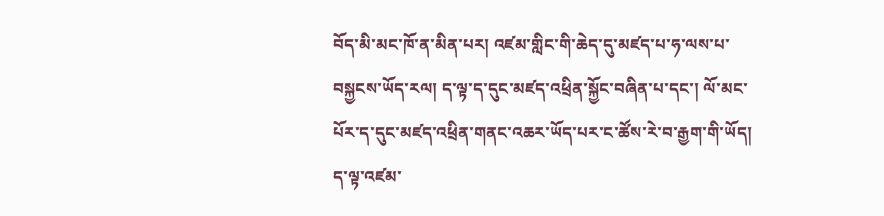བོད་མི་མང་ཁོ་ན་མིན་པར། འཛམ་གླིང་གི་ཆེད་དུ་མཛད་པ་ཧ་ལས་པ་བསྐྱངས་ཡོད་རལ། ད་ལྟ་ད་དུང་མཛད་འཕྲིན་སྐྱོང་བཞིན་པ་དང་། ལོ་མང་པོར་ད་དུང་མཛད་འཕྲིན་གནང་འཆར་ཡོད་པར་ང་ཚོས་རེ་བ་རྒྱག་གི་ཡོད། ད་ལྟ་འཛམ་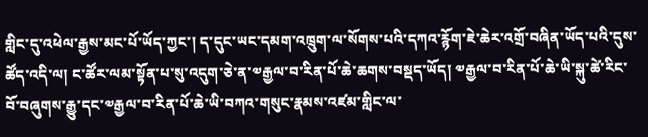གླིང་དུ་འཕེལ་རྒྱས་མང་པོ་ཡོད་ཀྱང་། ད་དུང་ཡང་དམག་འཁྲུག་ལ་སོགས་པའི་དཀའ་རྙོག་ཇེ་ཆེར་འགྲོ་བཞིན་ཡོད་པའི་དུས་ཚོད་འདི་ལ། ང་ཚོར་ལམ་སྟོན་པ་སུ་འདུག་ཅེ་ན་༧རྒྱལ་བ་རིན་པོ་ཆེ་ཆགས་བསྡད་ཡོད། ༧རྒྱལ་བ་རིན་པོ་ཆེ་ཡི་སྐུ་ཚེ་རིང་བོ་བཞུགས་རྒྱུ་དང་༧རྒྱལ་བ་རིན་པོ་ཆེ་ཡི་བཀའ་གསུང་རྣམས་འཛམ་གླིང་ལ་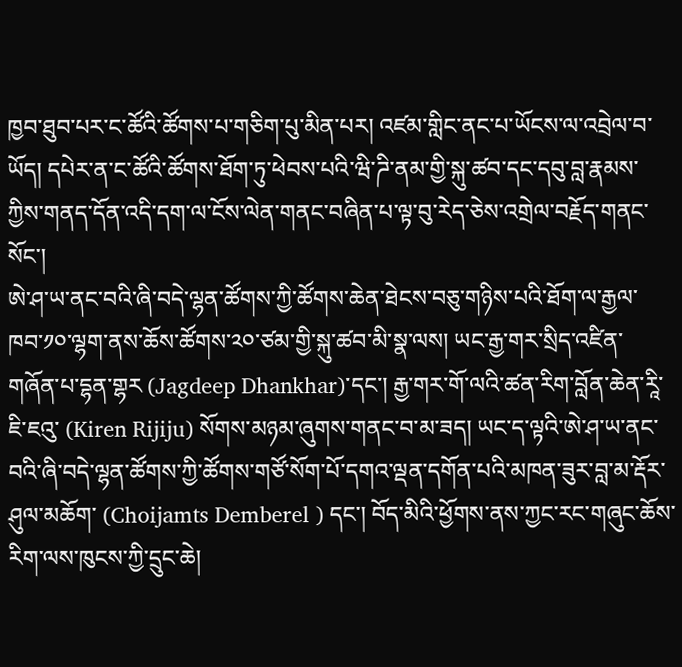ཁྱབ་ཐུབ་པར་ང་ཚོའི་ཚོགས་པ་གཅིག་པུ་མིན་པར། འཛམ་གླིང་ནང་པ་ཡོངས་ལ་འབྲེལ་བ་ཡོད། དཔེར་ན་ང་ཚོའི་ཚོགས་ཐོག་ཏུ་ཕེབས་པའི་ཝི་ཌི་ནམ་གྱི་སྐུ་ཚབ་དང་དབུ་བླ་རྣམས་ཀྱིས་གནད་དོན་འདི་དག་ལ་ངོས་ལེན་གནང་བཞིན་པ་ལྟ་བུ་རེད་ཅེས་འགྲེལ་བརྗོད་གནང་སོང་།
ཨེ་ཤ་ཡ་ནང་བའི་ཞི་བདེ་ལྷན་ཚོགས་ཀྱི་ཚོགས་ཆེན་ཐེངས་བཅུ་གཉིས་པའི་ཐོག་ལ་རྒྱལ་ཁབ་༡༠་ལྷག་ནས་ཆོས་ཚོགས་༢༠་ཙམ་གྱི་སྐུ་ཚབ་མི་སྣ་ལས། ཡང་རྒྱ་གར་སྲིད་འཛིན་གཞོན་པ་དྷན་གྷར (Jagdeep Dhankhar)་དང་། རྒྱ་གར་གོ་ལའི་ཚན་རིག་བློན་ཆེན་རཱི་ཇི་ཇའུ་ (Kiren Rijiju) སོགས་མཉམ་ཞུགས་གནང་བ་མ་ཟད། ཡང་ད་ལྟའི་ཨེ་ཤ་ཡ་ནང་བའི་ཞི་བདེ་ལྷན་ཚོགས་ཀྱི་ཚོགས་གཙོ་སོག་པོ་དགའ་ལྡན་དགོན་པའི་མཁན་ཟུར་བླ་མ་རྡོར་ཤུལ་མཆོག་ (Choijamts Demberel ) དང་། བོད་མིའི་ཕྱོགས་ནས་ཀྱང་རང་གཞུང་ཆོས་རིག་ལས་ཁུངས་ཀྱི་དྲུང་ཆེ།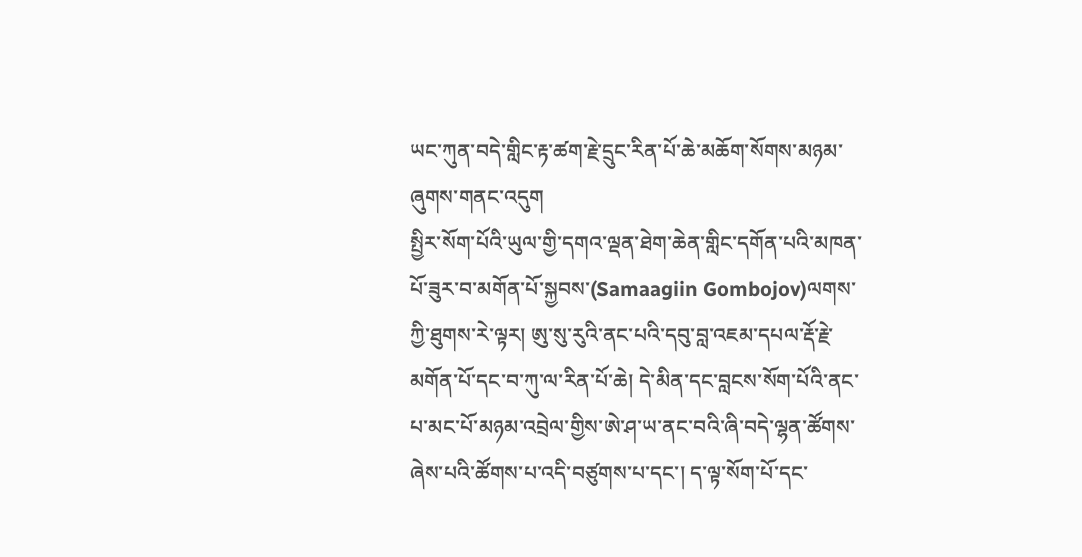ཡང་ཀུན་བདེ་གླིང་རྟ་ཚག་རྗེ་དྲུང་རིན་པོ་ཆེ་མཆོག་སོགས་མཉམ་ཞུགས་གནང་འདུག
སྤྱིར་སོག་པོའི་ཡུལ་གྱི་དགའ་ལྡན་ཐེག་ཆེན་གླིང་དགོན་པའི་མཁན་པོ་ཟུར་བ་མགོན་པོ་སྐྱབས་(Samaagiin Gombojov)ལགས་ཀྱི་ཐུགས་རེ་ལྟར། ཨུ་སུ་རུའི་ནང་པའི་དབུ་བླ་འཇམ་དཔལ་རྡོ་རྗེ་མགོན་པོ་དང་བ་ཀུ་ལ་རིན་པོ་ཆེ། དེ་མིན་དང་བླངས་སོག་པོའི་ནང་པ་མང་པོ་མཉམ་འབྲེལ་གྱིས་ཨེ་ཤ་ཡ་ནང་བའི་ཞི་བདེ་ལྷན་ཚོགས་ཞེས་པའི་ཚོགས་པ་འདི་བཙུགས་པ་དང་། ད་ལྟ་སོག་པོ་དང་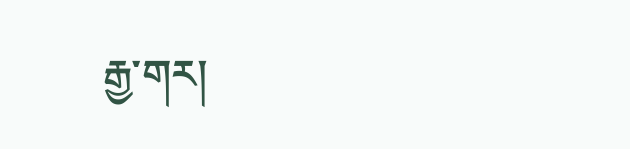རྒྱ་གར།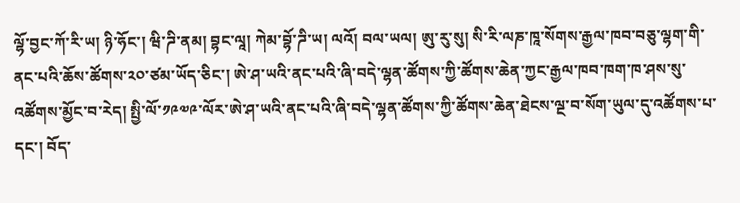ལྷོ་བྱང་ཀོ་རི་ཡ། ཉི་ཧོང་། ཝི་ཌི་ནམ། བྷང་ལཱ། ཀེམ་བྷོ་ཌི་ཡ། ལའོ། བལ་ཡལ། ཨུ་རུ་སུ། སི་རི་ལཎ་ཁཱ་སོགས་རྒྱལ་ཁབ་བཅུ་ལྷག་གི་ནང་པའི་ཆོས་ཚོགས་༢༠་ཙམ་ཡོད་ཅིང་། ཨེ་ཤ་ཡའི་ནང་པའི་ཞི་བདེ་ལྷན་ཚོགས་ཀྱི་ཚོགས་ཆེན་ཀྱང་རྒྱལ་ཁབ་ཁག་ཁ་ཤས་སུ་འཚོགས་མྱོང་བ་རེད། སྤྱི་ལོ་༡༩༧༩་ལོར་ཨེ་ཤ་ཡའི་ནང་པའི་ཞི་བདེ་ལྷན་ཚོགས་ཀྱི་ཚོགས་ཆེན་ཐེངས་ལྔ་བ་སོག་ཡུལ་དུ་འཚོགས་པ་དང་། བོད་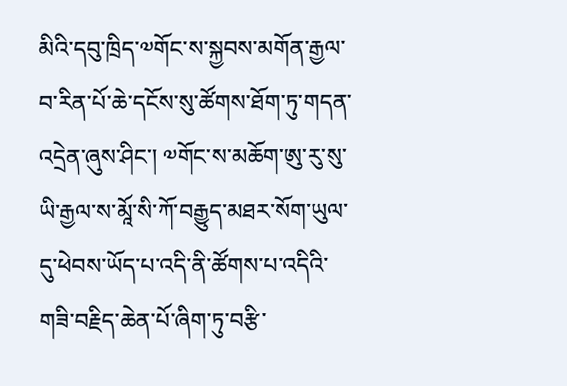མིའི་དབུ་ཁྲིད་༧གོང་ས་སྐྱབས་མགོན་རྒྱལ་བ་རིན་པོ་ཆེ་དངོས་སུ་ཚོགས་ཐོག་ཏུ་གདན་འདྲེན་ཞུས་ཤིང་། ༧གོང་ས་མཆོག་ཨུ་རུ་སུ་ཡི་རྒྱལ་ས་མཱོ་སི་ཀོ་བརྒྱུད་མཐར་སོག་ཡུལ་དུ་ཕེབས་ཡོད་པ་འདི་ནི་ཚོགས་པ་འདིའི་གཟི་བརྗིད་ཆེན་པོ་ཞིག་ཏུ་བརྩི་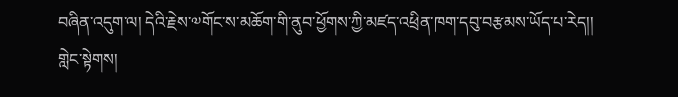བཞིན་འདུག་ལ། དེའི་རྗེས་༧གོང་ས་མཆོག་གི་ནུབ་ཕྱོགས་ཀྱི་མཛད་འཕྲིན་ཁག་དབུ་བརྩམས་ཡོད་པ་རེད།།
གླེང་སྟེགས།